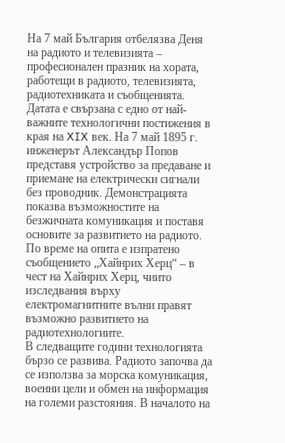На 7 май България отбелязва Деня на радиото и телевизията – професионален празник на хората, работещи в радиото, телевизията, радиотехниката и съобщенията. Датата е свързана с едно от най-важните технологични постижения в края на XIX век. На 7 май 1895 г. инженерът Александър Попов представя устройство за предаване и приемане на електрически сигнали без проводник. Демонстрацията показва възможностите на безжичната комуникация и поставя основите за развитието на радиото.
По време на опита е изпратено съобщението „Хайнрих Херц“ – в чест на Хайнрих Херц, чиито изследвания върху електромагнитните вълни правят възможно развитието на радиотехнологиите.
В следващите години технологията бързо се развива. Радиото започва да се използва за морска комуникация, военни цели и обмен на информация на големи разстояния. В началото на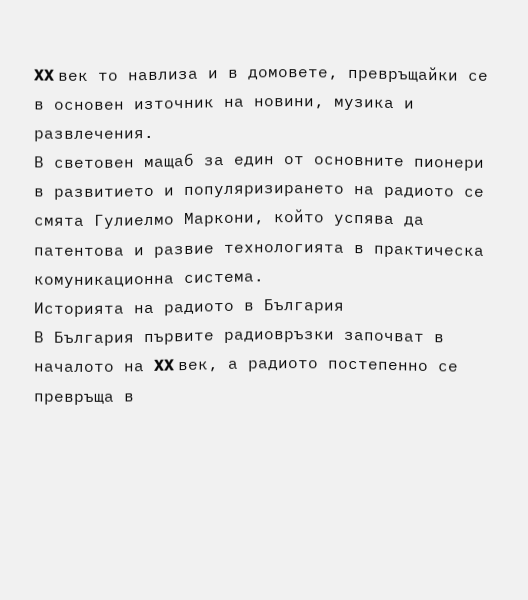XX век то навлиза и в домовете, превръщайки се в основен източник на новини, музика и развлечения.
В световен мащаб за един от основните пионери в развитието и популяризирането на радиото се смята Гулиелмо Маркони, който успява да патентова и развие технологията в практическа комуникационна система.
Историята на радиото в България
В България първите радиовръзки започват в началото на XX век, а радиото постепенно се превръща в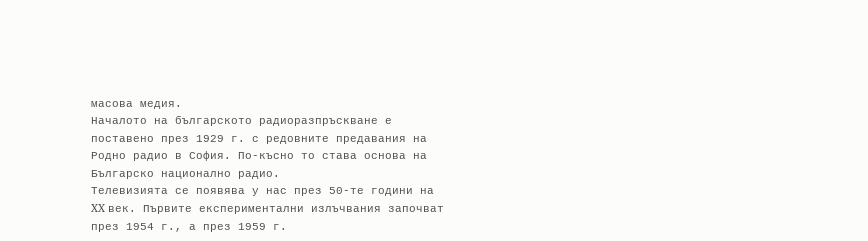масова медия.
Началото на българското радиоразпръскване е поставено през 1929 г. с редовните предавания на Родно радио в София. По-късно то става основа на Българско национално радио.
Телевизията се появява у нас през 50-те години на XX век. Първите експериментални излъчвания започват през 1954 г., а през 1959 г.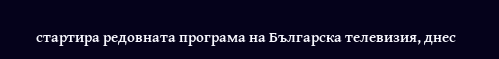стартира редовната програма на Българска телевизия, днес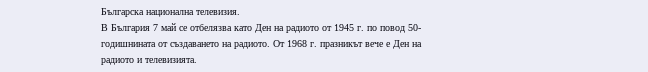Българска национална телевизия.
В България 7 май се отбелязва като Ден на радиото от 1945 г. по повод 50-годишнината от създаването на радиото. От 1968 г. празникът вече е Ден на радиото и телевизията.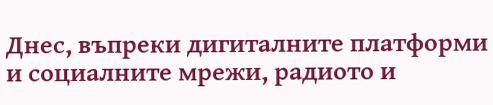Днес, въпреки дигиталните платформи и социалните мрежи, радиото и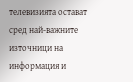телевизията остават сред най-важните източници на информация и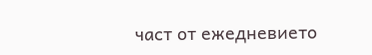част от ежедневието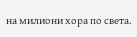на милиони хора по света.